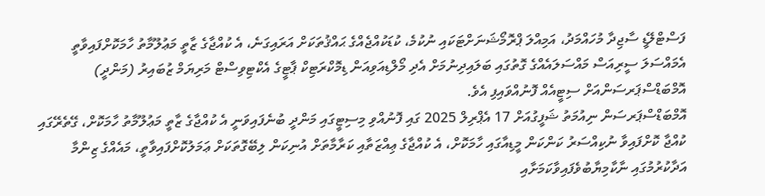ފަސްޓްލޭޑީ ސާޖިދާ މުހައްމަދު، އަމިއްލަ ޕްރޮމޯޝަނަށްޓަކައި ނުކުމެ، ކުޑަކުއްޖެއްގެ ޙައްޤުތަކަށް އަރައިގަނެ، އެ ކުއްޖާގެ ޒާތީ މަޢުލޫމާތު ހާމަކޮށްފައިވާތީ އެމައްސަލަ ސީރިއަސް މައްސަލައެއްގެ ގޮތުގައި ބަލައިދިނުމަށް އެދި މޯލްޑިއަވިއަން ޑިމޮކްރަޓިކް ޕާޓީގެ އެކްޓިވިސްޓް މަރިޔަމް ޒުބައިރު (މަންދީ) އޮމްބަޑްސްޕަރސަންއަށް ސިޓީއެއް ފޮނުއްވައިފި އެވެ.
އޮމްބަޑްސްޕަރސަން ނިއުމަތު ޝަފީގުއަށް 17 އެޕްރިލް 2025 ގައި ފޮނުއްވި މިސިޓީގައި މަންދީ ބުނެފައިވަނީ އެ ކުއްޖާގެ ޒާތީ މަޢުލޫމާތު ހާމަކޮށް، ގޭތެރޭގައި ކުއްޖާ ކޮށްފައިވާ ނުކިއްސަރު ކަންކަން މީޑިއާގައި ހާމަކޮށް، އެ ކުއްޖާގެ ޢިއްޒަތާއި ކަރާމާތަށް އުނިކަން ލިބޭގޮތަކަށް ޢަމަލުކޮށްފައިވާތީ، މައެއްގެ ޒިންމާ އަދާކުރުމުގައި ނާކާމިޔާބުވެފައިވާކަމަށާއި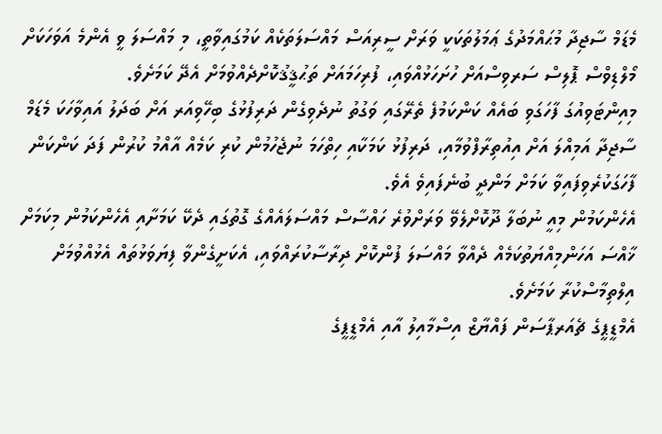މެޑަމް ސާޖިދާ މުޙައްމަދުގެ ޢަމަލުތަކަކީ ވަރަށް ސީރިއަސް މައްސަލަތަކެއް ކަމުގައިވާތީ، މި މައްސަލަ ވީ އެންމެ އަވަހަކަށް މޯލްޑިވްސް ޕޮލިސް ސަރވިސްއަށް ހުށަހަޅުއްވައި، ފުރިހަމައަށް ތަޙުޤީޤުކޮށްދެއްވުމަށް އެދޭ ކަމަށެވެ.
މިއިންޓަވިއުގަ ފާހަގަވި ބައެއް ކަންކަމުފެ ތެރޭގައި ވަގުތު ނުދެވިގެން ދަރިފުޅުގެ ބިހޭވިއަރ އަށް ބަދަލު އައިވާހަކަ މެޑަމް ސާޖިދާ އަމިއްލަ އަށް އިއުތިރާފްވުމާއި، ދަރިފުޅު ކަމަކާއި ހިތްހަމަ ނުޖެހުމުން ކުރި ކަމެއް އާއްމު ކުރުން ފަދަ ކަންކަން ފާހަގަކުރެވިފައިވާ ކަމަށް މަންދީ ބުނެފައިވެ އެވެ.
އެހެންކަމުން މިއީ ނުބަލާ ދޫކޮށްލެވޭ ވަރަށްވުރެ ހައްސާސް މައްސަލައެއްގެ ގޮތުގައި ދެކޭ ކަމަށާއި އެހެންކަމުން މިކަމަށް ޚާއްސަ އަހަންމިއްޔަތުކަމެއް ދެއްވާ މައްސަލަ ފުންކޮށް ދިރާސާކުރައްވައި، އެކަށީގެންވާ ފިޔަވަޅުތައް އެޅުއްވުމަށް އިލްތިމާސްކުރާ ކަމަށެވެ.
އެމްޑީޕީގެ ޗެއަރޕާސަން ފައްޔާޒް އިސްމާއިލު އާއި އެމްޑީޕީގެ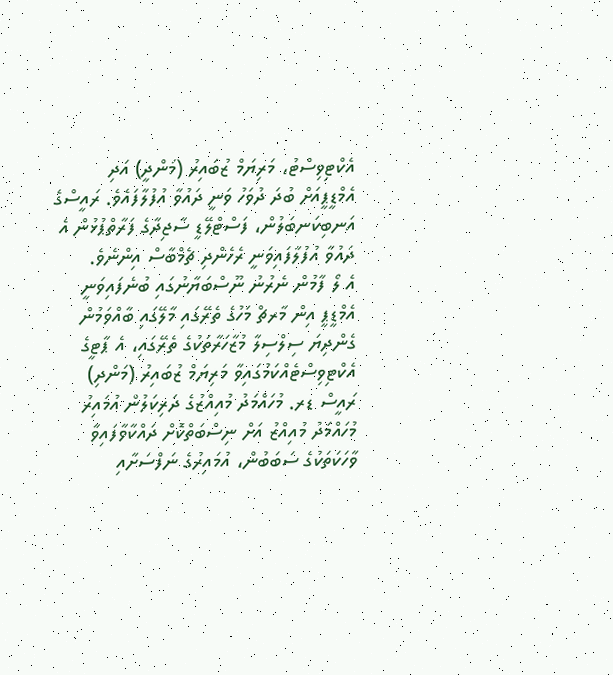އެކްޓިވިސްޓު، މަރިޔަމް ޒުބައިރު (މަންދީ) އަދި އެމްޑީޕީއަށް ބުދަ ދުވަހު ވަނީ ދައުވާ އުފުލާފައެވެ. ރައީސްގެ އަނބިކަނބަލުން، ފަސްޓްލޭޑީ ސާޖިދާގެ ފަރާތްޕުޅުން އެ ދައުވާ އުފުލާފައިވަނީ ރެހެންދި ޗެމްބާސް އިންނެވެ.
އެ ލޯ ފާމުން ނެރުނު ނޫސްބަޔާނުގައި ބުނެފައިވަނީ އެމްޑީޕީ އިން މާރޗް މަހުގެ ތެރޭގައި މާލޭގައި ބާއްވަމުން ގެންދިޔަ ސިލްސިލާ މުޒާހަރާތަކުގެ ތެރޭގައި، އެ ޕާޓީގެ އެކްޓިވިސްޓެއްކަމުގައިވާ މަރިޔަމް ޒުބައިރު (މަންދި) ރައީސް ޑރ. މުހައްމަދު މުއިއްޒުގެ ދަރިކަލުން އުމައިރު މުހައްމަދު މުއިއްޒު އަށް ނިސްބަތްކޮށް ދައްކާވާފައިވާ ވާހަކަތަކުގެ ސަބަބުން، އުމައިރުގެ ނަފްސަށާއި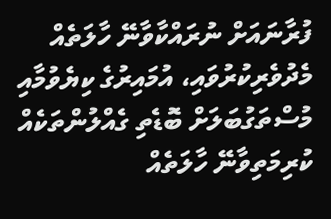ފުރާނައަށް ނުރައްކާވާނޭ ހާލަތެއް މެދުވެރިކުރުވައި، އުމައިރުގެ ކިޔެވުމާއި މުސްތަގުބަލަށް ބޮޑެތި ގެއްލުންތަކެއް ކުރިމަތިވާނޭ ހާލަތެއް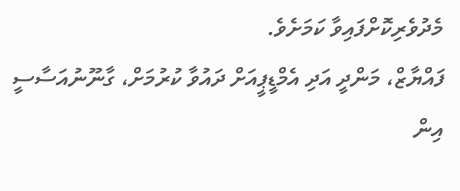މެދުވެރިކޮށްފައިވާ ކަމަށެވެ.
ފައްޔާޒް، މަންދީ އަދި އެމްޑީޕީއަށް ދައުވާ ކުރުމަށް، ގާނޫނުއަސާސީ އިން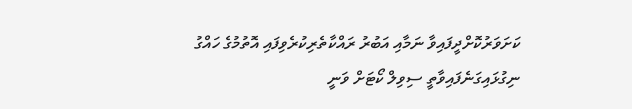ކަށަވަރުކޮށްދީފައިވާ ނަމާއި އަބުރު ރައްކާތެރިކުރެވިފައި އޮތުމުގެ ހައްގު ނިގުޅައިގަނެފައިވާތީ ސިވިލް ކޯޓަށް ވަނީ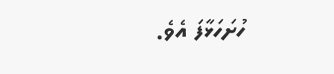ހުށަހަޅާފަ އެވެ.